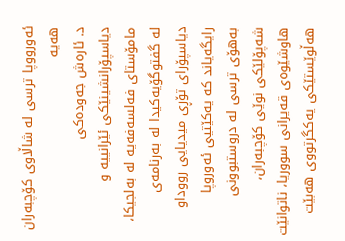ئەورووپا ترسی لە شاڵاوی کۆچبەران هەیە
د. ئارەش جەودەکی دیاسپۆرانشینێکی ئێرانییە و مامۆستای فەلسەفەیە لە بەلجیکا، لە گفتوگۆیەکیدا لە بەرنامەی دیاسپۆرای تۆڕی میدیایی رووداو رایگەیاند کە یەکێتیی ئەوروپا بەهۆی ترسی لە دروستبوونی شەپۆلێکی نوێی کۆچبەران، هاوشێوەی قەیرانی سووریا، ناتوانێت هەڵوێستێکی یەکگرتووی هەبێت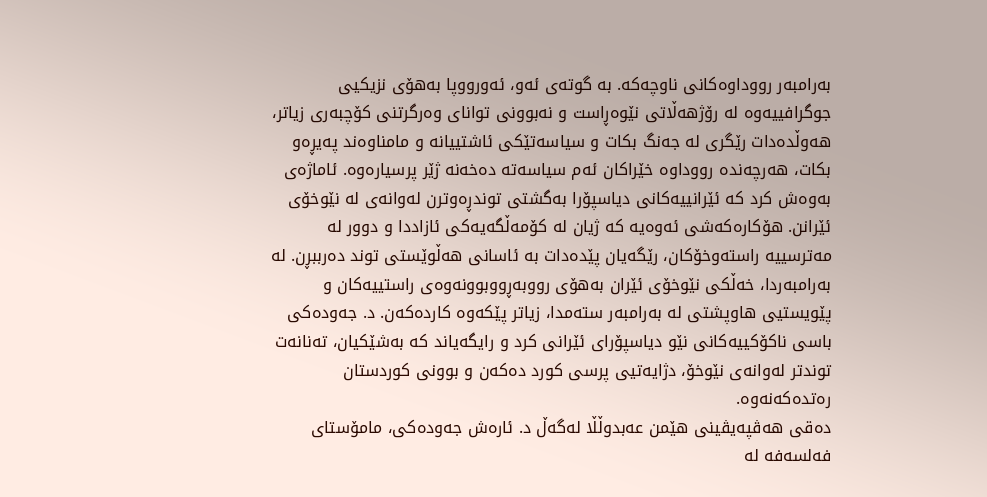بەرامبەر رووداوەکانی ناوچەکە. بە گوتەی ئەو، ئەورووپا بەهۆی نزیکیی جوگرافییەوە لە رۆژهەڵاتی نێوەڕاست و نەبوونی توانای وەرگرتنی کۆچبەری زیاتر، هەوڵدەدات رێگری لە جەنگ بکات و سیاسەتێکی ئاشتییانە و مامناوەند پەیڕەو بکات، هەرچەندە رووداوە خێراکان ئەم سیاسەتە دەخەنە ژێر پرسیارەوە. ئاماژەی بەوەش کرد کە ئێرانییەکانی دیاسپۆرا بەگشتی توندڕەوترن لەوانەی لە نێوخۆی ئێرانن. هۆکارەکەشی ئەوەیە کە ژیان لە کۆمەڵگەیەکی ئازاددا و دوور لە مەترسییە راستەوخۆکان، رێگەیان پێدەدات بە ئاسانی هەڵوێستی توند دەرببڕن. لە بەرامبەردا، خەڵکی نێوخۆی ئێران بەهۆی رووبەڕووبوونەوەی راستییەکان و پێویستیی هاوپشتی لە بەرامبەر ستەمدا، زیاتر پێکەوە کاردەکەن. د. جەودەکی باسی ناکۆکییەکانی نێو دیاسپۆرای ئێرانی کرد و رایگەیاند کە بەشێکیان، تەنانەت توندتر لەوانەی نێوخۆ، دژایەتیی پرسی کورد دەکەن و بوونی کوردستان رەتدەکەنەوە.
دەقی هەڤپەیڤینی هێمن عەبدوڵڵا لەگەڵ د. ئارەش جەودەکی، مامۆستای فەلسەفە لە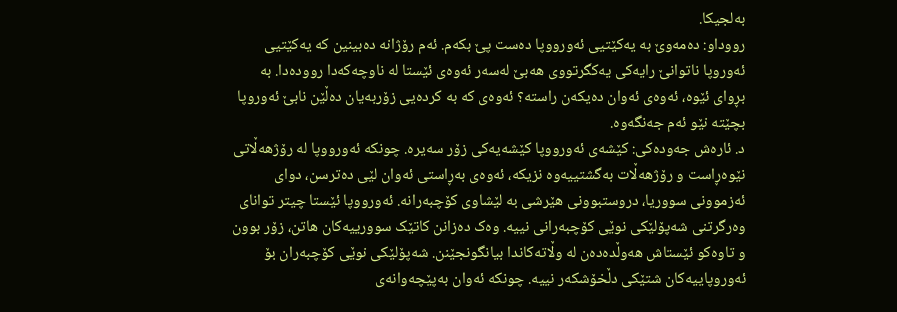بەلجیکا.
رووداو: دەمەوێ بە یەکێتیی ئەورووپا دەست پێ بکەم. ئەم رۆژانە دەبینین کە یەکێتیی ئەوروپا ناتوانێ رایەکی یەکگرتووی هەبێ لەسەر ئەوەی ئێستا لە ناوچەکەدا روودەدا. بە بڕوای ئێوە، ئەوەی ئەوان دەیکەن راستە؟ ئەوەی کە بە کردەیی زۆربەیان دەڵێن نابێ ئەوروپا بچێتە نێو ئەم جەنگەوە.
د. ئارەش جەودەکی: کێشەی ئەورووپا کێشەیەکی زۆر سەیرە. چونکە ئەورووپا لە رۆژهەڵاتی نێوەڕاست و رۆژهەڵات بەگشتییەوە نزیکە، ئەوەی بەڕاستی ئەوان لێی دەترسن، دوای ئەزموونی سووریا، دروستبوونی هێرشی بە لێشاوی کۆچبەرانە. ئەورووپا ئێستا چیتر توانای وەرگرتنی شەپۆلێکی نوێی کۆچبەرانی نییە. وەک دەزانن کاتێک سوورییەکان هاتن، زۆر بوون و تاوەکو ئێستاش هەوڵدەدەن لە وڵاتەکاندا بیانگونجێنن. شەپۆلێکی نوێی کۆچبەران بۆ ئەوروپاییەکان شتێکی دڵخۆشکەر نییە. چونکە ئەوان بەپێچەوانەی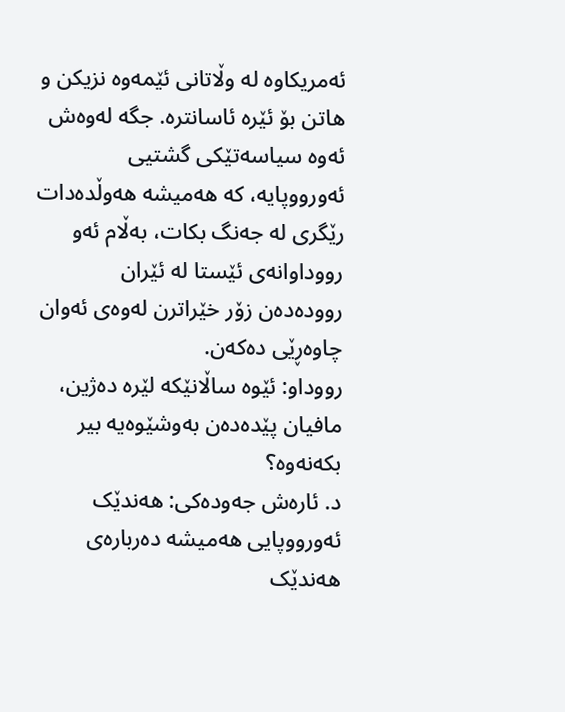ئەمریکاوە لە وڵاتانی ئێمەوە نزیکن و هاتن بۆ ئێرە ئاسانترە. جگە لەوەش ئەوە سیاسەتێکی گشتیی ئەورووپایە، کە هەمیشە هەوڵدەدات رێگری لە جەنگ بکات، بەڵام ئەو رووداوانەی ئێستا لە ئێران روودەدەن زۆر خێراترن لەوەی ئەوان چاوەڕێی دەکەن.
رووداو: ئێوە ساڵانێکە لێرە دەژین، مافیان پێدەدەن بەوشێوەیە بیر بکەنەوە؟
د. ئارەش جەودەکی: هەندێک ئەورووپایی هەمیشە دەربارەی هەندێک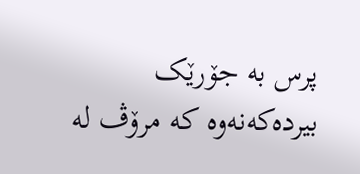پرس بە جۆرێک بیردەکەنەوە کە مرۆڤ لە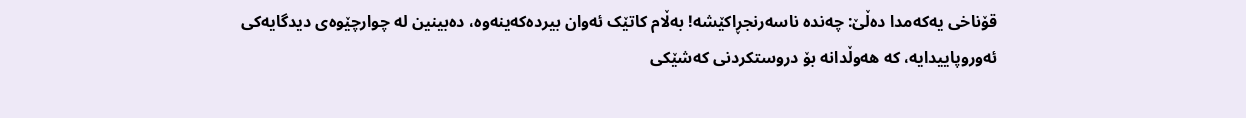قۆناخی یەکەمدا دەڵێ: چەندە ناسەرنجڕاکێشە! بەڵام کاتێک ئەوان بیردەکەینەوە، دەبینین لە چوارچێوەی دیدگایەکی ئەوروپاییدایە، کە هەوڵدانە بۆ دروستکردنی کەشێکی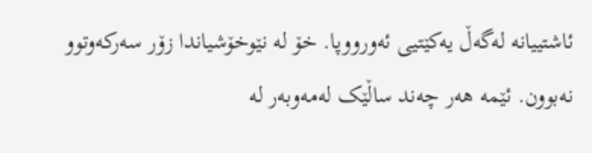ئاشتییانە لەگەڵ یەکێتیی ئەورووپا. خۆ لە نێوخۆشیاندا زۆر سەرکەوتوو نەبوون. ئێمە هەر چەند ساڵێک لەمەوبەر لە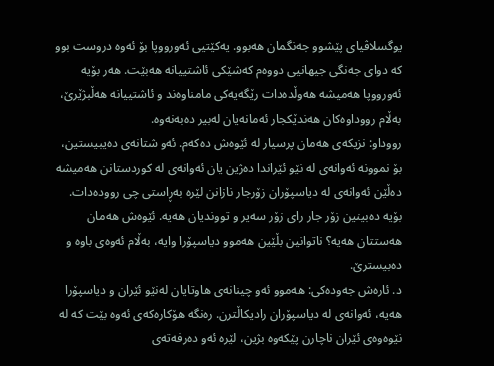یوگسلاڤیای پێشوو جەنگمان هەبوو. یەکێتیی ئەورووپا بۆ ئەوە دروست بوو کە دوای جەنگی جیهانیی دووەم کەشێکی ئاشتییانە هەبێت. هەر بۆیە ئەورووپا هەمیشە هەوڵدەدات رێگەیەکی مامناوەند و ئاشتییانە هەڵبژێرێ، بەڵام رووداوەکان هەندێکجار ئەمانەیان لەبیر دەبەنەوە.
رووداو: نزیکەی هەمان پرسیار لە ئێوەش دەکەم. ئەو شتانەی دەیبیستین، بۆ نموونە ئەوانەی لە نێو ئێراندا دەژین یان ئەوانەی لە کوردستانن هەمیشە دەڵێن ئەوانەی لە دیاسپۆران زۆرجار نازانن لێرە بەڕاستی چی روودەدات. بۆیە دەبینین زۆر جار رای زۆر سەیر و تووندیان هەیە. ئێوەش هەمان هەستتان هەیە؟ ناتوانین بڵێین هەموو دیاسپۆرا وایە، بەڵام ئەوەی باوە و دەبیسترێ.
د. ئارەش جەودەکی: هەموو ئەو چینانەی هاوتایان لەنێو ئێران و دیاسپۆرا هەیە، ئەوانەی لە دیاسپۆران رادیکاڵترن. رەنگە هۆکارەکەی ئەوە بێت کە لە نێوەوەی ئێران ناچارن پێکەوە بژین، لێرە ئەو دەرفەتەی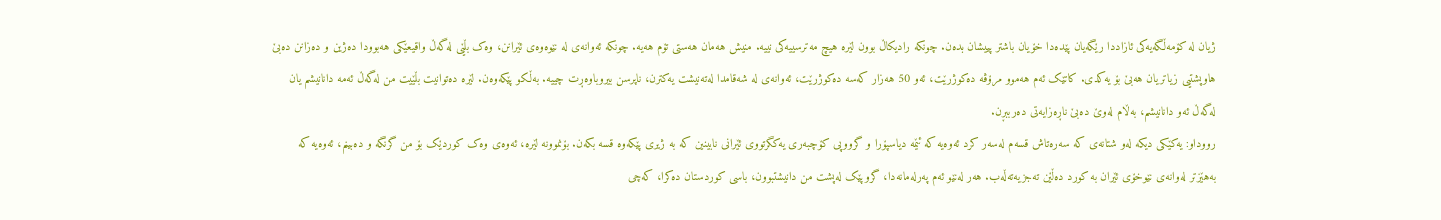ژیان لە کۆمەڵگەیەکی ئازاددا رێگەیان پێدەدا خۆیان باشتر پییشان بدەن. چونکە رادیکاڵ بوون لێرە هیچ مەترسییەکی نییە. منیش هەمان هەستی تۆم هەیە. چونکە ئەوانەی لە نێوەوەی ئێرانن، وەک بڵێی لەگەڵ واقیعێکی هەبوودا دەژین و دەزانن دەبێ هاوپشتیی زیاتریان هەبێ بۆ یەکدی. کاتێک ئەم هەموو مرۆڤە دەکوژرێت، ئەو 50 هەزار کەسە دەکوژرێت، ئەوانەی لە شەقامدا لەتەنیشت یەکترن، ناپرسن بیروباوەڕت چییە. بەڵکو پێکەوەن. لێرە دەتوانیت بڵێیت من لەگەڵ ئەمە دانانیشم یان لەگەڵ ئەو دانانیشم، بەڵام لەوێ دەبێ ناڕەزایەتی دەرببڕن.
رووداو: یەکێکی دیکە لەو شتانەی کە سەرەتاش قسەم لەسەر کرد ئەوەیە کە ئێمە دیاسپۆرا و گرووپی کۆچبەری یەکگرتووی ئێرانی نابینین کە بە ژیری پێکەوە قسە بکەن. بۆنموونە لێرە، ئەوەی وەک کوردێک بۆ من گرنگە و دەبینم، ئەوەیە کە بەهێزتر لەوانەی نێوخۆی ئێران بە کورد دەڵێن تەجزیەتەڵەب. هەر لەنێو ئەم پەرلەمانەدا، گروپێک لەپشت من دانیشتبوون، باسی کوردستان دەکرا، کەچی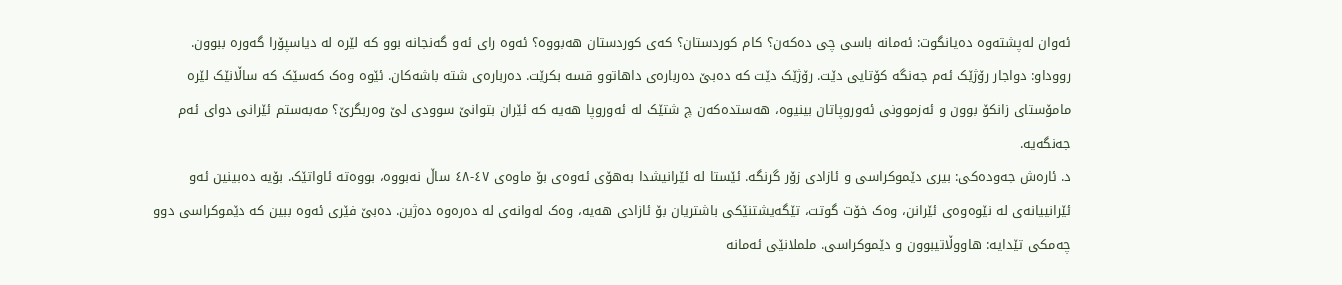ئەوان لەپشتەوە دەیانگوت: ئەمانە باسی چی دەکەن؟ کام کوردستان؟ کەی کوردستان هەبووە؟ ئەوە رای ئەو گەنجانە بوو کە لێرە لە دیاسپۆرا گەورە ببوون.
رووداو: دواجار رۆژێک ئەم جەنگە کۆتایی دێت. رۆژێک دێت کە دەبێ دەربارەی داهاتوو قسە بکرێت. دەربارەی شتە باشەکان. ئێوە وەک کەسێک کە ساڵانێک لێرە مامۆستای زانکۆ بوون و ئەزموونی ئەوروپاتان بینیوە، هەستدەکەن چ شتێک لە ئەوروپا هەیە کە ئێران بتوانێ سوودی لێ وەربگرێ؟ مەبەستم ئێرانی دوای ئەم جەنگەیە.
د. ئارەش جەودەکی: بیری دێموکراسی و ئازادی زۆر گرنگە. ئێستا لە ئێرانیشدا بەهۆی ئەوەی بۆ ماوەی ٤٧-٤٨ ساڵ نەبووە، بووەتە ئاواتێک. بۆیە دەبینین ئەو ئێرانییانەی لە نێوەوەی ئێرانن، وەک خۆت گوتت، تێگەیشتنێکی باشتریان بۆ ئازادی هەیە، وەک لەوانەی لە دەرەوە دەژین. دەبێ فێری ئەوە ببین کە دێموکراسی دوو چەمکی تێدایە: هاووڵاتیبوون و دێموکراسی. ململانێی ئەمانە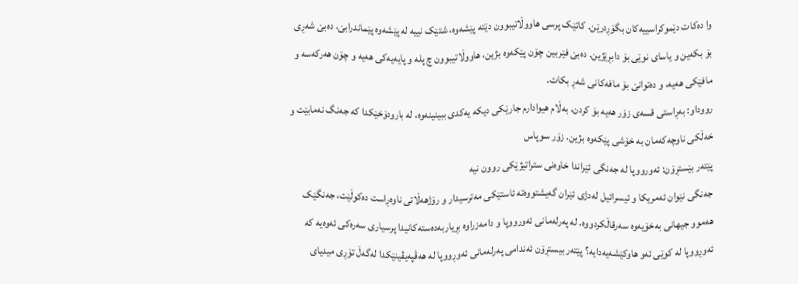وا دەکات دێموکراسییەکان بگۆڕدرێن. کاتێک پرسی هاووڵاتیبوون دێتە پێشەوە، شتێک نییە لە پێشەوە پێماندرابێ، دەبێ شەڕی بۆ بکەین و یاسای نوێی بۆ دابڕێژین. دەبێ فێربین چۆن پێکەوە بژین، هاووڵاتیبوون چ پلە و پایەیەکی هەیە و چۆن هەرکەسە و مافێکی هەیە، و دەتوانێ بۆ مافەکانی شەڕ بکات.
رووداو: بەڕاستی قسەی زۆر هەیە بۆ کردن، بەڵام هیوادارم جارێکی دیکە یەکدی ببینینەوە، لە بارودۆخێکدا کە جەنگ نەمابێت و خەڵکی ناوچەکەمان بە خۆشی پێکەوە بژین. زۆر سوپاس
پێتەر بێستڕۆن: ئەورووپا لە جەنگی ئێراندا خاوەنی ستراتیژێکی روون نیە
جەنگی نێوان ئەمریکا و ئیسرائیل لەدژی ئێران گەیشتووەتە ئاستێکی مەترسیدار و رۆژهەڵاتی ناوەڕاست دەکوڵێت، جەنگێک هەموو جیهانی بەخۆیەوە سەرقاڵکردووە. لە پەرلەمانی ئەورووپا و دامەزراوە بڕیاربەدەستەکانیدا پرسیاری سەرەکی ئەوەیە کە ئەوڕووپا لە کوێی ئەو هاوکێشەیەدایە؟ پێتەر بیستڕۆن ئەندامی پەرلەمانی ئەوڕووپا لە هەڤپەیڤینێکدا لەگەڵ تۆڕی میدیای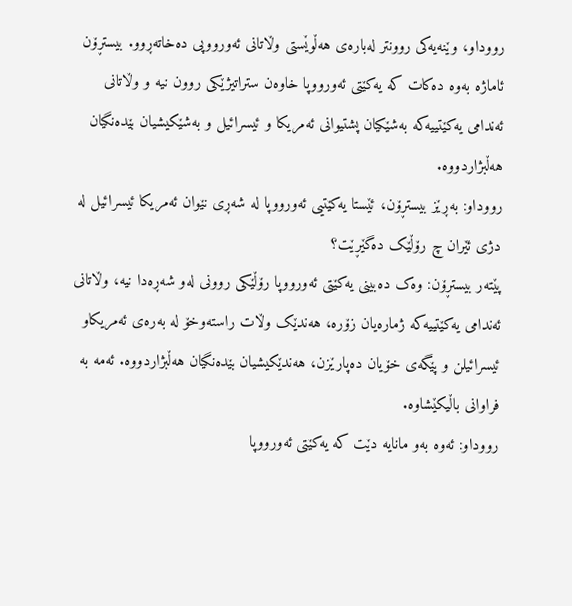رووداو، وێنەیەکی روونتر لەبارەی هەڵوێستی وڵاتانی ئەورووپی دەخاتەڕوو. بیستڕۆن ئاماژە بەوە دەکات کە یەکێتی ئەورووپا خاوەن ستراتیژێکی روون نیە و وڵاتانی ئەندامی یەکێتییەکە بەشێکیان پشتیوانی ئەمریکا و ئیسرائیل و بەشێکیشیان بێدەنگیان هەڵبژاردووە.
رووداو: بەڕێز بیستڕۆن، ئێستا یەکێتیی ئەورووپا لە شەڕی نێوان ئەمریکا ئیسرائیل لە دژی ئێران چ رۆڵێک دەگێڕێت؟
پێتەر بیستڕۆن: وەک دەبینی یەکێتی ئەورووپا رۆڵێکی روونی لەو شەڕەدا نیە، وڵاتانی ئەندامی یەکێتییەکە ژمارەیان زۆرە، هەندێک وڵات راستەوخۆ لە بەرەی ئەمریکاو ئیسرائیلن و پێگەی خۆیان دەپارێزن، هەندێکیشیان بێدەنگیان هەڵبژاردووە. ئەمە بە فراوانی باڵیکێشاوە.
رووداو: ئەوە بەو مانایە دێت کە یەکێتی ئەورووپا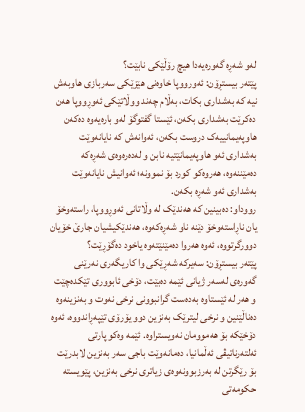لەو شەڕە گەورەیەدا هیچ رۆڵێکی نابێت؟
پێتەر بیستڕۆن: ئەورووپا خاوەنی هێزێکی سەربازی هاوبەش نیە کە بەشداری بکات، بەڵام چەند ووڵاتێکی ئەوڕووپا هەن دەکرێت بەشداری بکەن، ئێستا گفتوگۆ لەو بارەیەوە دەکەن هاوپەیمانییەک دروست بکەن، ئەوانەش کە نایانەوێت بەشداری ئەو هاوپەیمانێتیە نابن و لەدەرەوەی شەڕەکە دەمێننەوە، هەروەکو کورد بۆ نموونە؛ ئەوانیش نایانەوێت بەشداری ئەو شەڕە بکەن.
رووداو: دەبینین کە هەندێک لە وڵاتانی ئەوڕووپا، راستەوخۆ یان ناڕاستەوخۆ دێنە ناو شەڕەکەوە، هەندێکیشیان جارێ خۆیان دوورگرتووە، ئەوە هەروا دەمێنێتەوە یاخود دەگۆڕێت؟
پێتەر بیستڕۆن: سەیرکە شەڕێکی وا کاریگەری نەرێنی گەورەی لەسەر ژیانی ئێمە دەبێت، دۆخی ئابووری تێکدەچێت و هەر لە ئێستاوە بەدەست گرانبوونی نرخی نەوت و بەنزینەوە دەناڵێنین و نرخی لیترێک بەنزین دوو یۆرۆی تێپەڕاندووە، ئەوە دۆخێکە بۆ هەموومان نەویستراوە. ئێمە وەکو پارتی ئەلتەرناتیڤی ئەڵمانیا، دەمانەوێت باجی سەر بەنزین لابدرێت بۆ رێگرتن لە بەرزبوونەوەی زیاتری نرخی بەنزین، پێویستە حکومەتی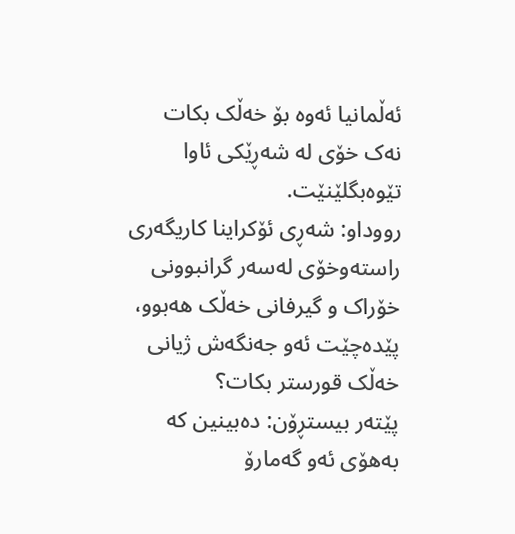ئەڵمانیا ئەوە بۆ خەڵک بکات نەک خۆی لە شەڕێکی ئاوا تێوەبگلێنێت.
رووداو: شەڕی ئۆکراینا کاریگەری راستەوخۆی لەسەر گرانبوونی خۆراک و گیرفانی خەڵک هەبوو، پێدەچێت ئەو جەنگەش ژیانی خەڵک قورستر بکات؟
پێتەر بیستڕۆن: دەبینین کە بەهۆی ئەو گەمارۆ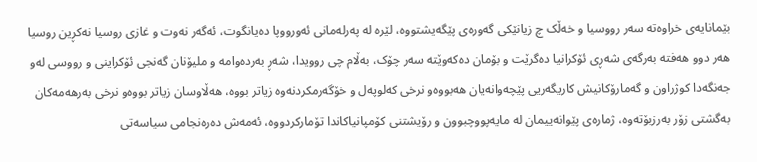بێمانایەی خراوەتە سەر رووسیا و خەڵک چ زیانێکی گەورەی پێگەیشتووە، لێرە لە پەرلەمانی ئەورووپا دەیانگوت، ئەگەر نەوت و غازی روسیا نەکڕین روسیا هەر دوو هەفتە بەرگەی شەڕی ئۆکرانیا دەگرێت و بۆمان دەکەوێتە سەر چۆک، بەڵام چی روویدا، شەڕ بەردەوامە و ملیۆنان گەنجی ئۆکراینی و رووسی لەو جەنگەدا کوژراون و گەمارۆکانیش کاریگەریی پێچەوانەیان هەبووەو نرخی کەلوپەل و خۆگەرمکردنەوە زیاتر بووە، هەڵاوسان زیاتر بووەو نرخی بەرهەمەکان بەگشتی زۆر بەرزبۆتەوە، ژمارەی پێوانەییمان لە مایەپووچبوون و رۆیشتنی کۆمپانیاکاندا تۆمارکردووە، ئەمەش دەرەنجامی سیاسەتی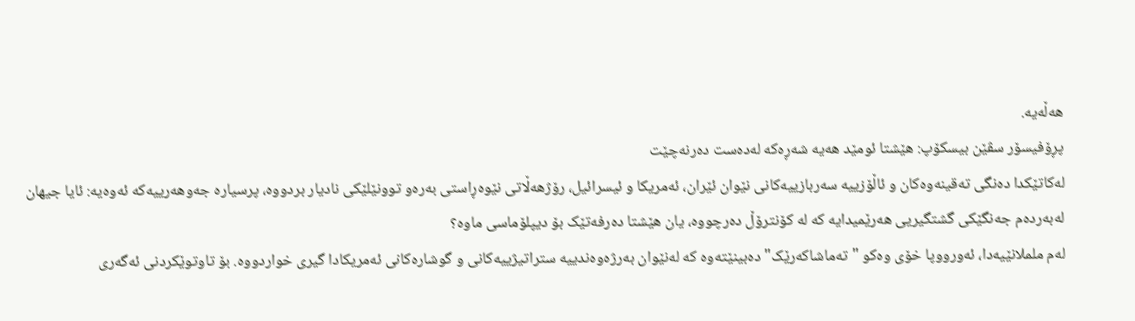هەڵەیە.
پڕۆفیسۆر سڤێن بیسکۆپ: هێشتا ئومێد هەیە شەڕەکە لەدەست دەرنەچێت
لەکاتێکدا دەنگی تەقینەوەکان و ئاڵۆزییە سەربازییەکانی نێوان ئێران، ئەمریکا و ئیسرائیل، رۆژهەڵاتی نێوەڕاستی بەرەو توونێلێکی نادیار بردووە، پرسیارە جەوهەرییەکە ئەوەیە: ئایا جیهان لەبەردەم جەنگێکی گشتگیریی هەرێمیدایە کە لە کۆنترۆڵ دەرچووە، یان هێشتا دەرفەتێک بۆ دیپلۆماسی ماوە؟
لەم ململانێیەدا، ئەورووپا خۆی وەکو "تەماشاکەرێک" دەبینێتەوە کە لەنێوان بەرژەوەندییە ستراتیژییەکانی و گوشارەکانی ئەمریکادا گیری خواردووە. بۆ تاوتوێکردنی ئەگەری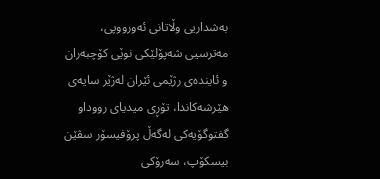بەشداریی وڵاتانی ئەورووپی، مەترسیی شەپۆلێکی نوێی کۆچبەران و ئایندەی رژێمی ئێران لەژێر سایەی هێرشەکاندا، تۆڕی میدیای رووداو گفتوگۆیەکی لەگەڵ پرۆفیسۆر سڤێن بیسکۆپ، سەرۆکی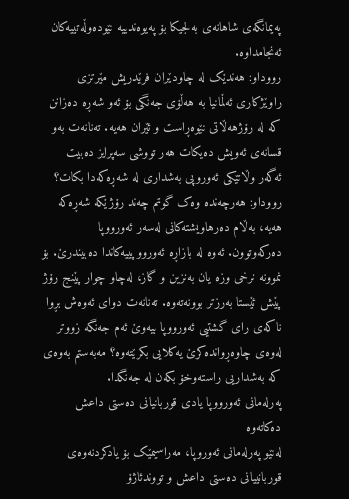پەیمانگەی شاهانەی بەلجیکا بۆ پەیوەندییە نێودەوڵەتییەکان ئەنجامداوە.
رووداو: هەندێک لە چاودێران فرێدریش مێرتزی راوێژکاری ئەڵمانیا بە هەڵۆی جەنگی بۆ ئەو شەڕە دەزانن کە لە رۆژهەڵاتی نێوەڕاست و ئێران هەیە. تەنانەت بەو قسانەی ئەویش دەیکات هەر تووشی سەپرایز دەبیت ئەگەر وڵاتێکی ئەوروپی بەشداری لە شەڕەکەدا بکات؟
رووداو: هەرچەندە وەک گوتم چەند رۆژێکە شەڕەکە هەیە، بەڵام دەرهاویشتەکانی لەسەر ئەورووپا دەرکەوتوون. ئەوە لە بازاڕە ئەورووپییەکاندا دەبیندرێ. بۆ نموونە نرخی وزە یان بەنزین و گاز، لەچاو چوار پێنج رۆژ پێش ئێستا بەرزتر بوونەتەوە. تەنانەت دوای ئەوەش بڕوا ناکەی رای گشتیی ئەورووپا بیەوێ ئەم جەنگە زووتر لەوەی چاوەڕواندەکرێ یەکلایی بکرێتەوە؟ مەبەستم بەوەی کە بەشداریی راستەوخۆ بکەن لە جەنگدا.
پەرلەمانی ئەورووپا یادی قوربانیانی دەستی داعش دەکاتەوە
لەنێو پەرلەمانی ئەوروپا، مەراسیمێک بۆ یادکردنەوەی قوربانییانی دەستی داعش و تووندئاژۆ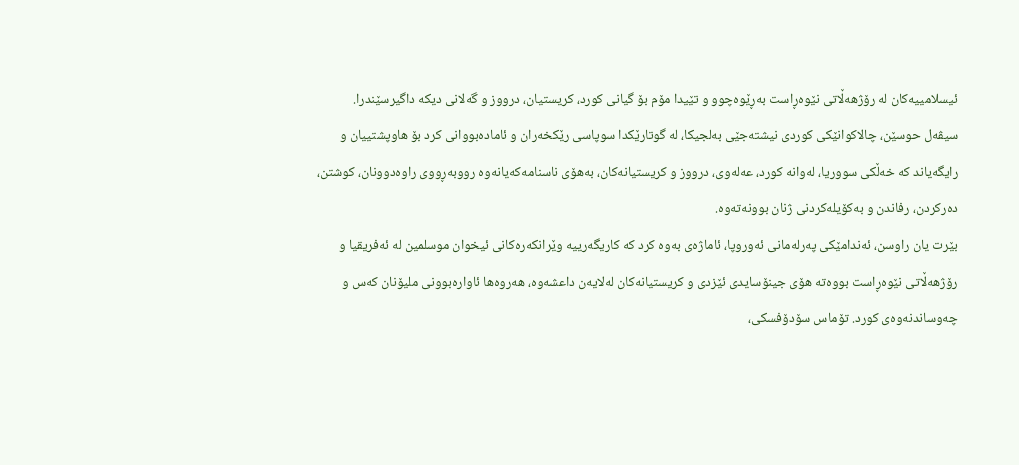ئیسلامییەکان لە رۆژهەڵاتی نێوەڕاست بەڕێوەچوو و تێیدا مۆم بۆ گیانی کورد، کریستیان، درووز و گەلانی دیکە داگیرسێندرا.
سیڤەل حوسێن، چالاکوانێکی کوردی نیشتەجێی بەلجیکا، لە گوتارێکدا سوپاسی رێکخەران و ئامادەبووانی کرد بۆ هاوپشتییان و رایگەیاند کە خەڵکی سووریا، لەوانە کورد، عەلەوی، درووز و کریستیانەکان، بەهۆی ناسنامەکەیانەوە رووبەڕووی راوەدوونان، کوشتن، دەرکردن، رفاندن و بەکۆیلەکردنی ژنان بوونەتەوە.
بێرت یان راوسن، ئەندامێکی پەرلەمانی ئەوروپا، ئاماژەی بەوە کرد کە کاریگەرییە وێرانکەرەکانی ئیخوان موسلمین لە ئەفریقیا و رۆژهەڵاتی نێوەڕاست بووەتە هۆی جینۆسایدی ئێزدی و کریستیانەکان لەلایەن داعشەوە، هەروەها ئاوارەبوونی ملیۆنان کەس و چەوساندنەوەی کورد. تۆماس سۆدۆفسکی،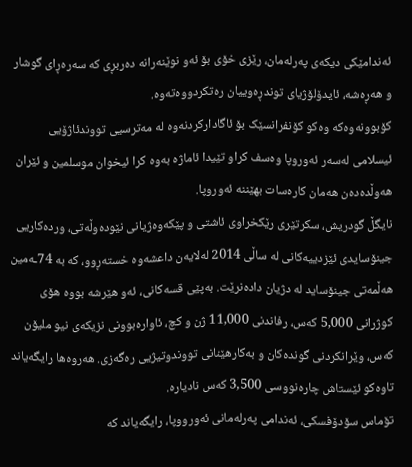ئەندامێکی دیکەی پەرلەمان، رێزی خۆی بۆ ئەو نوێنەرانە دەربڕی کە سەرەڕای گوشار و هەڕەشە، ئایدۆلۆژیای توندڕەوییان رەتکردووەتەوە.
کۆبوونەوەکە وەکو کۆنفرانسێک بۆ ئاگادارکردنەوە لە مەترسیی تووندئاژۆیی ئیسلامی لەسەر ئەوروپا وەسف کراو تێیدا ئاماژە بەوە کرا ئیخوان موسلمین و ئێران هەوڵدەدەن هەمان کارەسات بهێننە ئەوروپا.
نایگڵ گودریش، سکرتێری رێکخراوی ئاشتی و پێکەوەژیانی نێودەوڵەتی، وردەکاریی جینۆسایدی ئێزدییەکانی لە ساڵی 2014 لەلایەن داعشەوە خستەڕوو، کە بە 74ـەمین هەڵمەتی جینۆساید لە دژیان دادەنرێت. بەپێی قسەکانی، ئەو هێرشە بووە هۆی کوژرانی 5,000 کەس، رفاندنی 11,000 ژن و کچ، ئاوارەبوونی نزیکەی نیو ملیۆن کەس، وێرانکردنی گوندەکان و بەکارهێنانی تووندوتیژیی رەگەزی. هەروەها رایگەیاند تاوەکو ئێستاش چارەنووسی 3,500 کەس نادیارە.
تۆماس سۆدۆفسکی، ئەندامی پەرلەمانی ئەورووپا، رایگەیاند کە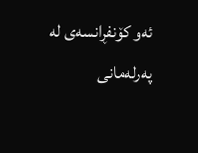ئەو کۆنفڕانسەی لە پەرلەمانی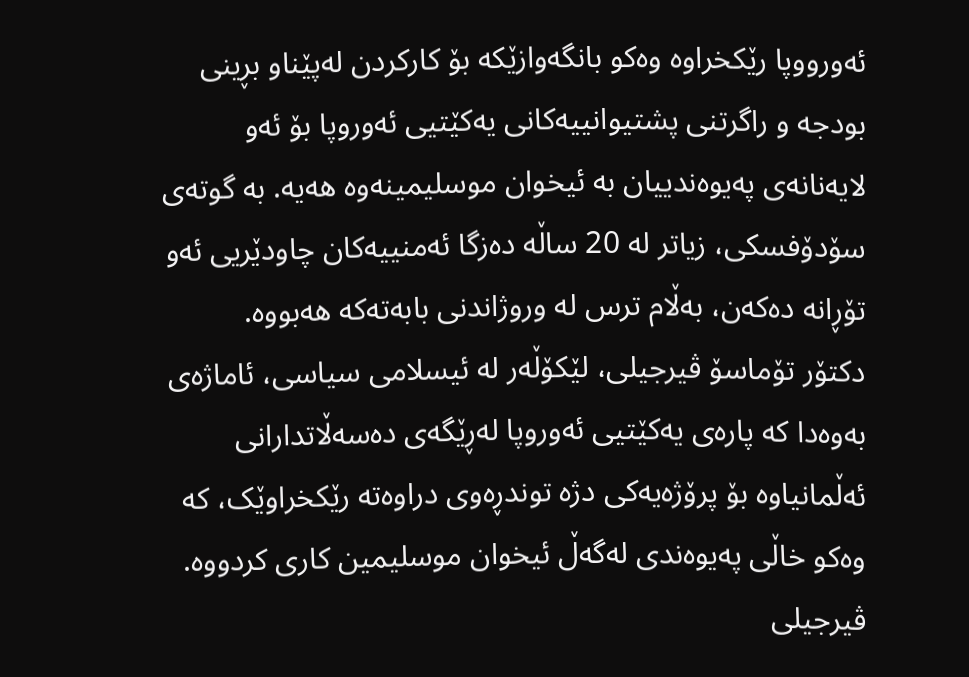ئەورووپا رێکخراوە وەکو بانگەوازێکە بۆ کارکردن لەپێناو بڕینی بودجە و راگرتنی پشتیوانییەکانی یەکێتیی ئەوروپا بۆ ئەو لایەنانەی پەیوەندییان بە ئیخوان موسلیمینەوە هەیە. بە گوتەی سۆدۆفسکی، زیاتر لە 20 ساڵە دەزگا ئەمنییەکان چاودێریی ئەو تۆڕانە دەکەن، بەڵام ترس لە وروژاندنی بابەتەکە هەبووە.
دکتۆر تۆماسۆ ڤیرجیلی، لێکۆڵەر لە ئیسلامی سیاسی، ئاماژەی بەوەدا کە پارەی یەکێتیی ئەوروپا لەڕێگەی دەسەڵاتدارانی ئەڵمانیاوە بۆ پرۆژەیەکی دژە توندڕەوی دراوەتە رێکخراوێک، کە وەکو خاڵی پەیوەندی لەگەڵ ئیخوان موسلیمین کاری کردووە. ڤیرجیلی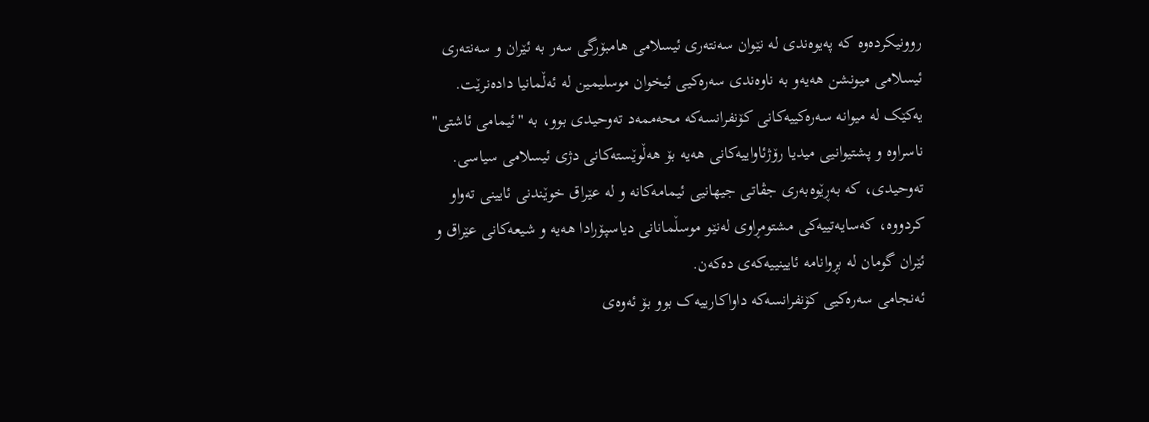روونیکردەوە کە پەیوەندی لە نێوان سەنتەری ئیسلامی هامبۆرگی سەر بە ئێران و سەنتەری ئیسلامی میونشن هەیەو بە ناوەندی سەرەکیی ئیخوان موسلیمین لە ئەڵمانیا دادەنرێت.
یەکێک لە میوانە سەرەکییەکانی کۆنفرانسەکە محەممەد تەوحیدی بوو، بە "ئیمامی ئاشتی" ناسراوە و پشتیوانیی میدیا رۆژئاواییەکانی هەیە بۆ هەڵوێستەکانی دژی ئیسلامی سیاسی. تەوحیدی، کە بەڕێوەبەری جڤاتی جیهانیی ئیمامەکانە و لە عێراق خوێندنی ئایینی تەواو کردووە، کەسایەتییەکی مشتومڕاوی لەنێو موسڵمانانی دیاسپۆرادا هەیە و شیعەکانی عێراق و ئێران گومان لە بڕوانامە ئایینییەکەی دەکەن.
ئەنجامی سەرەکیی کۆنفرانسەکە داواکارییەک بوو بۆ ئەوەی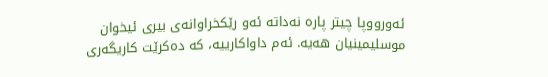ئەورووپا چیتر پارە نەداتە ئەو رێکخراوانەی بیری ئیخوان موسلیمینیان هەیە. ئەم داواکارییە، کە دەکرێت کاریگەری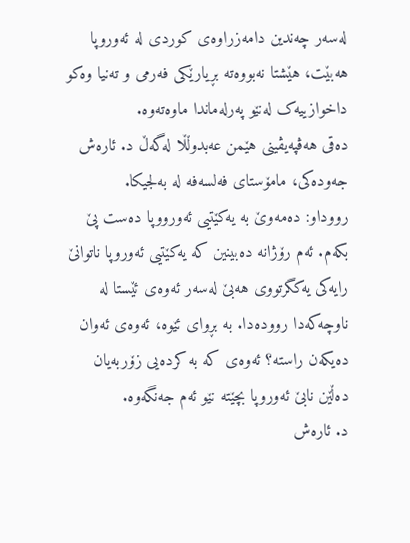لەسەر چەندین دامەزراوەی کوردی لە ئەوروپا هەبێت، هێشتا نەبووەتە بڕیارێکی فەرمی و تەنیا وەکو داخوازییەک لەنێو پەرلەماندا ماوەتەوە.
دەقی هەڤپەیڤینی هێمن عەبدوڵڵا لەگەڵ د. ئارەش جەودەکی، مامۆستای فەلسەفە لە بەلجیکا.
رووداو: دەمەوێ بە یەکێتیی ئەورووپا دەست پێ بکەم. ئەم رۆژانە دەبینین کە یەکێتیی ئەوروپا ناتوانێ رایەکی یەکگرتووی هەبێ لەسەر ئەوەی ئێستا لە ناوچەکەدا روودەدا. بە بڕوای ئێوە، ئەوەی ئەوان دەیکەن راستە؟ ئەوەی کە بە کردەیی زۆربەیان دەڵێن نابێ ئەوروپا بچێتە نێو ئەم جەنگەوە.
د. ئارەش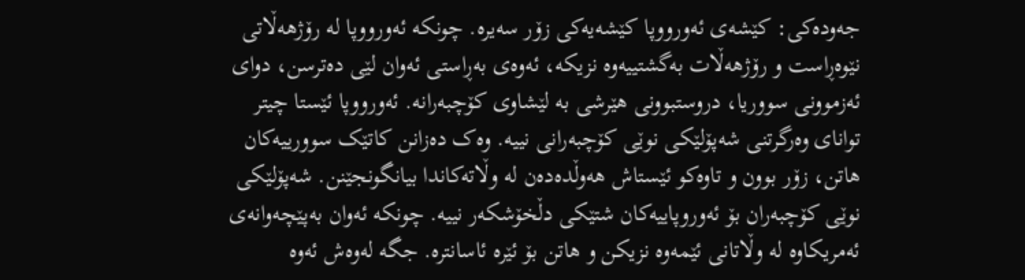جەودەکی: کێشەی ئەورووپا کێشەیەکی زۆر سەیرە. چونکە ئەورووپا لە رۆژهەڵاتی نێوەڕاست و رۆژهەڵات بەگشتییەوە نزیکە، ئەوەی بەڕاستی ئەوان لێی دەترسن، دوای ئەزموونی سووریا، دروستبوونی هێرشی بە لێشاوی کۆچبەرانە. ئەورووپا ئێستا چیتر توانای وەرگرتنی شەپۆلێکی نوێی کۆچبەرانی نییە. وەک دەزانن کاتێک سوورییەکان هاتن، زۆر بوون و تاوەکو ئێستاش هەوڵدەدەن لە وڵاتەکاندا بیانگونجێنن. شەپۆلێکی نوێی کۆچبەران بۆ ئەوروپاییەکان شتێکی دڵخۆشکەر نییە. چونکە ئەوان بەپێچەوانەی ئەمریکاوە لە وڵاتانی ئێمەوە نزیکن و هاتن بۆ ئێرە ئاسانترە. جگە لەوەش ئەوە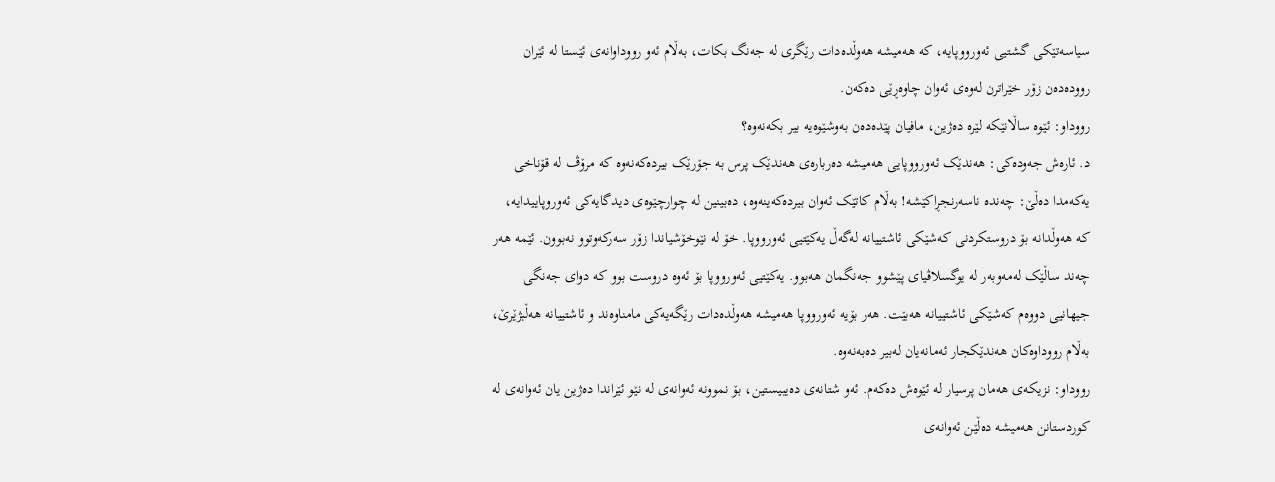سیاسەتێکی گشتیی ئەورووپایە، کە هەمیشە هەوڵدەدات رێگری لە جەنگ بکات، بەڵام ئەو رووداوانەی ئێستا لە ئێران روودەدەن زۆر خێراترن لەوەی ئەوان چاوەڕێی دەکەن.
رووداو: ئێوە ساڵانێکە لێرە دەژین، مافیان پێدەدەن بەوشێوەیە بیر بکەنەوە؟
د. ئارەش جەودەکی: هەندێک ئەورووپایی هەمیشە دەربارەی هەندێک پرس بە جۆرێک بیردەکەنەوە کە مرۆڤ لە قۆناخی یەکەمدا دەڵێ: چەندە ناسەرنجڕاکێشە! بەڵام کاتێک ئەوان بیردەکەینەوە، دەبینین لە چوارچێوەی دیدگایەکی ئەوروپاییدایە، کە هەوڵدانە بۆ دروستکردنی کەشێکی ئاشتییانە لەگەڵ یەکێتیی ئەورووپا. خۆ لە نێوخۆشیاندا زۆر سەرکەوتوو نەبوون. ئێمە هەر چەند ساڵێک لەمەوبەر لە یوگسلاڤیای پێشوو جەنگمان هەبوو. یەکێتیی ئەورووپا بۆ ئەوە دروست بوو کە دوای جەنگی جیهانیی دووەم کەشێکی ئاشتییانە هەبێت. هەر بۆیە ئەورووپا هەمیشە هەوڵدەدات رێگەیەکی مامناوەند و ئاشتییانە هەڵبژێرێ، بەڵام رووداوەکان هەندێکجار ئەمانەیان لەبیر دەبەنەوە.
رووداو: نزیکەی هەمان پرسیار لە ئێوەش دەکەم. ئەو شتانەی دەیبیستین، بۆ نموونە ئەوانەی لە نێو ئێراندا دەژین یان ئەوانەی لە کوردستانن هەمیشە دەڵێن ئەوانەی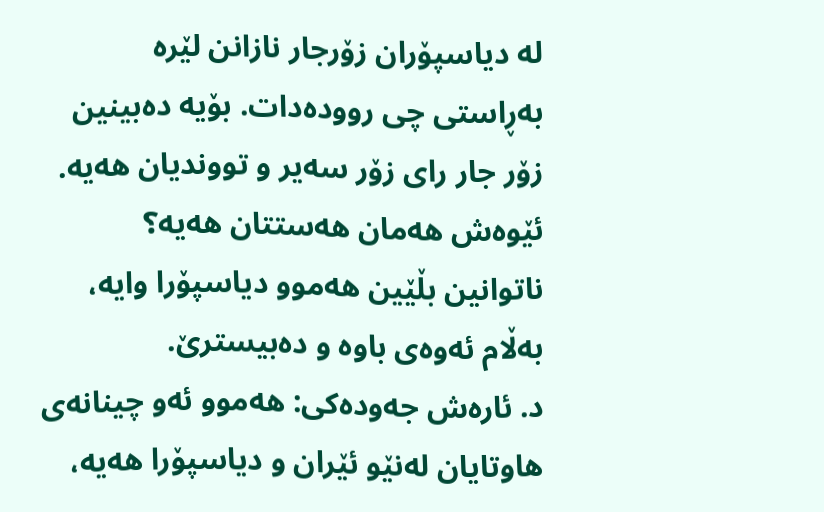لە دیاسپۆران زۆرجار نازانن لێرە بەڕاستی چی روودەدات. بۆیە دەبینین زۆر جار رای زۆر سەیر و تووندیان هەیە. ئێوەش هەمان هەستتان هەیە؟ ناتوانین بڵێین هەموو دیاسپۆرا وایە، بەڵام ئەوەی باوە و دەبیسترێ.
د. ئارەش جەودەکی: هەموو ئەو چینانەی هاوتایان لەنێو ئێران و دیاسپۆرا هەیە،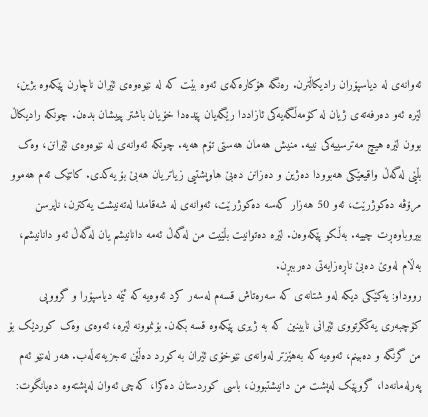ئەوانەی لە دیاسپۆران رادیکاڵترن. رەنگە هۆکارەکەی ئەوە بێت کە لە نێوەوەی ئێران ناچارن پێکەوە بژین، لێرە ئەو دەرفەتەی ژیان لە کۆمەڵگەیەکی ئازاددا رێگەیان پێدەدا خۆیان باشتر پییشان بدەن. چونکە رادیکاڵ بوون لێرە هیچ مەترسییەکی نییە. منیش هەمان هەستی تۆم هەیە. چونکە ئەوانەی لە نێوەوەی ئێرانن، وەک بڵێی لەگەڵ واقیعێکی هەبوودا دەژین و دەزانن دەبێ هاوپشتیی زیاتریان هەبێ بۆ یەکدی. کاتێک ئەم هەموو مرۆڤە دەکوژرێت، ئەو 50 هەزار کەسە دەکوژرێت، ئەوانەی لە شەقامدا لەتەنیشت یەکترن، ناپرسن بیروباوەڕت چییە. بەڵکو پێکەوەن. لێرە دەتوانیت بڵێیت من لەگەڵ ئەمە دانانیشم یان لەگەڵ ئەو دانانیشم، بەڵام لەوێ دەبێ ناڕەزایەتی دەرببڕن.
رووداو: یەکێکی دیکە لەو شتانەی کە سەرەتاش قسەم لەسەر کرد ئەوەیە کە ئێمە دیاسپۆرا و گرووپی کۆچبەری یەکگرتووی ئێرانی نابینین کە بە ژیری پێکەوە قسە بکەن. بۆنموونە لێرە، ئەوەی وەک کوردێک بۆ من گرنگە و دەبینم، ئەوەیە کە بەهێزتر لەوانەی نێوخۆی ئێران بە کورد دەڵێن تەجزیەتەڵەب. هەر لەنێو ئەم پەرلەمانەدا، گروپێک لەپشت من دانیشتبوون، باسی کوردستان دەکرا، کەچی ئەوان لەپشتەوە دەیانگوت: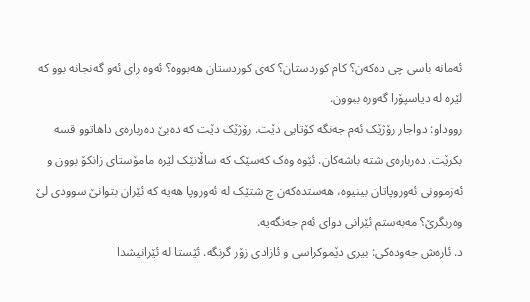ئەمانە باسی چی دەکەن؟ کام کوردستان؟ کەی کوردستان هەبووە؟ ئەوە رای ئەو گەنجانە بوو کە لێرە لە دیاسپۆرا گەورە ببوون.
رووداو: دواجار رۆژێک ئەم جەنگە کۆتایی دێت. رۆژێک دێت کە دەبێ دەربارەی داهاتوو قسە بکرێت. دەربارەی شتە باشەکان. ئێوە وەک کەسێک کە ساڵانێک لێرە مامۆستای زانکۆ بوون و ئەزموونی ئەوروپاتان بینیوە، هەستدەکەن چ شتێک لە ئەوروپا هەیە کە ئێران بتوانێ سوودی لێ وەربگرێ؟ مەبەستم ئێرانی دوای ئەم جەنگەیە.
د. ئارەش جەودەکی: بیری دێموکراسی و ئازادی زۆر گرنگە. ئێستا لە ئێرانیشدا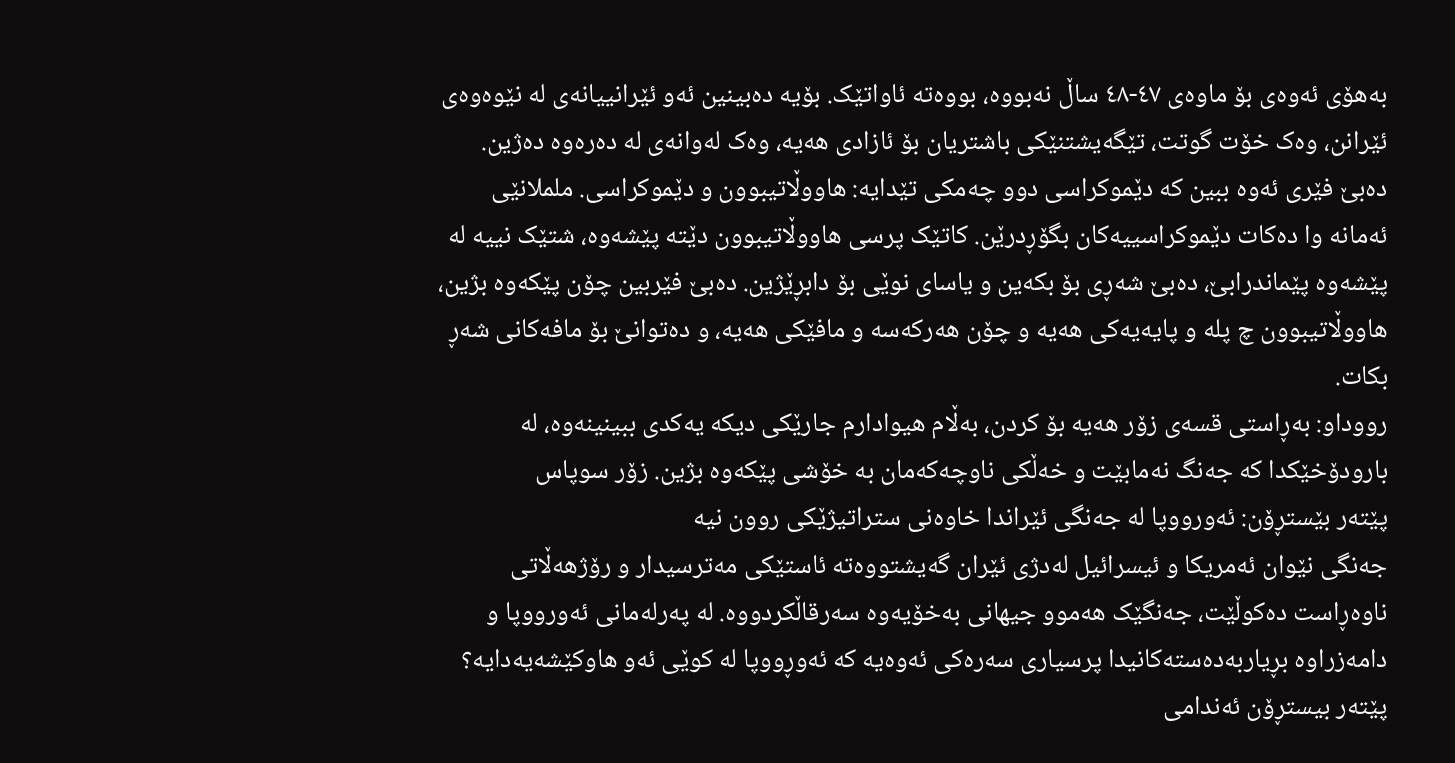بەهۆی ئەوەی بۆ ماوەی ٤٧-٤٨ ساڵ نەبووە، بووەتە ئاواتێک. بۆیە دەبینین ئەو ئێرانییانەی لە نێوەوەی ئێرانن، وەک خۆت گوتت، تێگەیشتنێکی باشتریان بۆ ئازادی هەیە، وەک لەوانەی لە دەرەوە دەژین. دەبێ فێری ئەوە ببین کە دێموکراسی دوو چەمکی تێدایە: هاووڵاتیبوون و دێموکراسی. ململانێی ئەمانە وا دەکات دێموکراسییەکان بگۆڕدرێن. کاتێک پرسی هاووڵاتیبوون دێتە پێشەوە، شتێک نییە لە پێشەوە پێماندرابێ، دەبێ شەڕی بۆ بکەین و یاسای نوێی بۆ دابڕێژین. دەبێ فێربین چۆن پێکەوە بژین، هاووڵاتیبوون چ پلە و پایەیەکی هەیە و چۆن هەرکەسە و مافێکی هەیە، و دەتوانێ بۆ مافەکانی شەڕ بکات.
رووداو: بەڕاستی قسەی زۆر هەیە بۆ کردن، بەڵام هیوادارم جارێکی دیکە یەکدی ببینینەوە، لە بارودۆخێکدا کە جەنگ نەمابێت و خەڵکی ناوچەکەمان بە خۆشی پێکەوە بژین. زۆر سوپاس
پێتەر بێستڕۆن: ئەورووپا لە جەنگی ئێراندا خاوەنی ستراتیژێکی روون نیە
جەنگی نێوان ئەمریکا و ئیسرائیل لەدژی ئێران گەیشتووەتە ئاستێکی مەترسیدار و رۆژهەڵاتی ناوەڕاست دەکوڵێت، جەنگێک هەموو جیهانی بەخۆیەوە سەرقاڵکردووە. لە پەرلەمانی ئەورووپا و دامەزراوە بڕیاربەدەستەکانیدا پرسیاری سەرەکی ئەوەیە کە ئەوڕووپا لە کوێی ئەو هاوکێشەیەدایە؟ پێتەر بیستڕۆن ئەندامی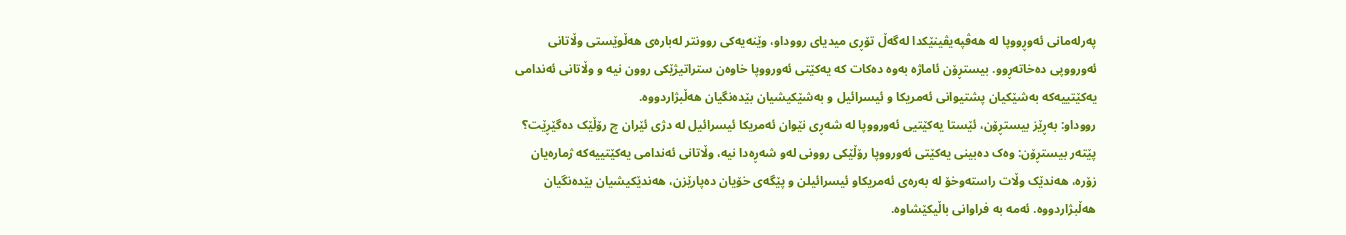پەرلەمانی ئەوڕووپا لە هەڤپەیڤینێکدا لەگەڵ تۆڕی میدیای رووداو، وێنەیەکی روونتر لەبارەی هەڵوێستی وڵاتانی ئەورووپی دەخاتەڕوو. بیستڕۆن ئاماژە بەوە دەکات کە یەکێتی ئەورووپا خاوەن ستراتیژێکی روون نیە و وڵاتانی ئەندامی یەکێتییەکە بەشێکیان پشتیوانی ئەمریکا و ئیسرائیل و بەشێکیشیان بێدەنگیان هەڵبژاردووە.
رووداو: بەڕێز بیستڕۆن، ئێستا یەکێتیی ئەورووپا لە شەڕی نێوان ئەمریکا ئیسرائیل لە دژی ئێران چ رۆڵێک دەگێڕێت؟
پێتەر بیستڕۆن: وەک دەبینی یەکێتی ئەورووپا رۆڵێکی روونی لەو شەڕەدا نیە، وڵاتانی ئەندامی یەکێتییەکە ژمارەیان زۆرە، هەندێک وڵات راستەوخۆ لە بەرەی ئەمریکاو ئیسرائیلن و پێگەی خۆیان دەپارێزن، هەندێکیشیان بێدەنگیان هەڵبژاردووە. ئەمە بە فراوانی باڵیکێشاوە.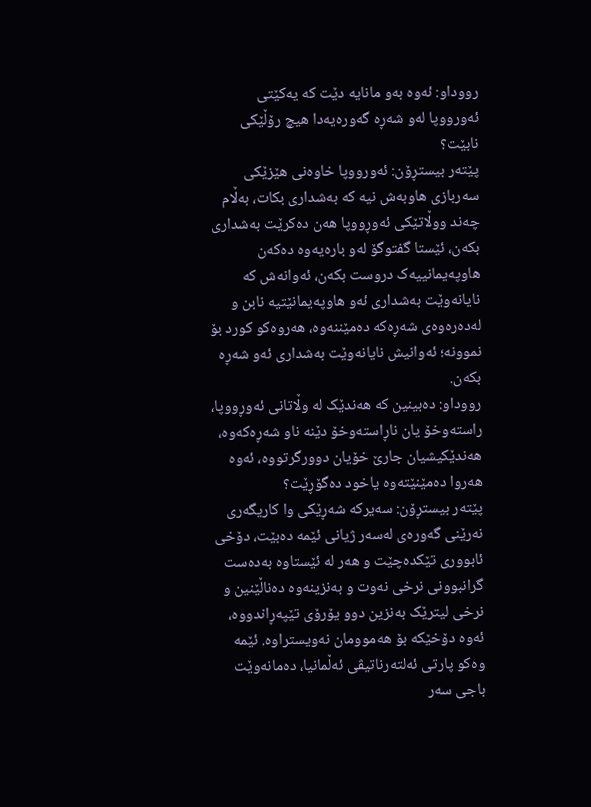رووداو: ئەوە بەو مانایە دێت کە یەکێتی ئەورووپا لەو شەڕە گەورەیەدا هیچ رۆڵێکی نابێت؟
پێتەر بیستڕۆن: ئەورووپا خاوەنی هێزێکی سەربازی هاوبەش نیە کە بەشداری بکات، بەڵام چەند ووڵاتێکی ئەوڕووپا هەن دەکرێت بەشداری بکەن، ئێستا گفتوگۆ لەو بارەیەوە دەکەن هاوپەیمانییەک دروست بکەن، ئەوانەش کە نایانەوێت بەشداری ئەو هاوپەیمانێتیە نابن و لەدەرەوەی شەڕەکە دەمێننەوە، هەروەکو کورد بۆ نموونە؛ ئەوانیش نایانەوێت بەشداری ئەو شەڕە بکەن.
رووداو: دەبینین کە هەندێک لە وڵاتانی ئەوڕووپا، راستەوخۆ یان ناڕاستەوخۆ دێنە ناو شەڕەکەوە، هەندێکیشیان جارێ خۆیان دوورگرتووە، ئەوە هەروا دەمێنێتەوە یاخود دەگۆڕێت؟
پێتەر بیستڕۆن: سەیرکە شەڕێکی وا کاریگەری نەرێنی گەورەی لەسەر ژیانی ئێمە دەبێت، دۆخی ئابووری تێکدەچێت و هەر لە ئێستاوە بەدەست گرانبوونی نرخی نەوت و بەنزینەوە دەناڵێنین و نرخی لیترێک بەنزین دوو یۆرۆی تێپەڕاندووە، ئەوە دۆخێکە بۆ هەموومان نەویستراوە. ئێمە وەکو پارتی ئەلتەرناتیڤی ئەڵمانیا، دەمانەوێت باجی سەر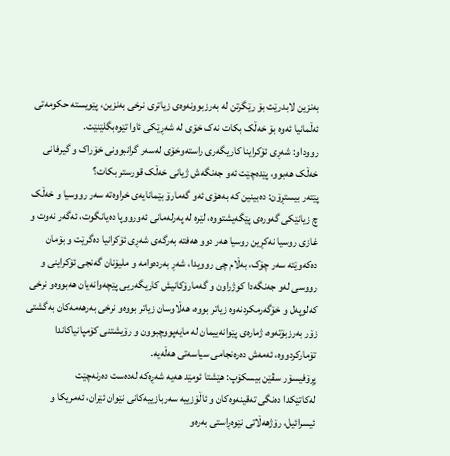بەنزین لابدرێت بۆ رێگرتن لە بەرزبوونەوەی زیاتری نرخی بەنزین، پێویستە حکومەتی ئەڵمانیا ئەوە بۆ خەڵک بکات نەک خۆی لە شەڕێکی ئاوا تێوەبگلێنێت.
رووداو: شەڕی ئۆکراینا کاریگەری راستەوخۆی لەسەر گرانبوونی خۆراک و گیرفانی خەڵک هەبوو، پێدەچێت ئەو جەنگەش ژیانی خەڵک قورستر بکات؟
پێتەر بیستڕۆن: دەبینین کە بەهۆی ئەو گەمارۆ بێمانایەی خراوەتە سەر رووسیا و خەڵک چ زیانێکی گەورەی پێگەیشتووە، لێرە لە پەرلەمانی ئەورووپا دەیانگوت، ئەگەر نەوت و غازی روسیا نەکڕین روسیا هەر دوو هەفتە بەرگەی شەڕی ئۆکرانیا دەگرێت و بۆمان دەکەوێتە سەر چۆک، بەڵام چی روویدا، شەڕ بەردەوامە و ملیۆنان گەنجی ئۆکراینی و رووسی لەو جەنگەدا کوژراون و گەمارۆکانیش کاریگەریی پێچەوانەیان هەبووەو نرخی کەلوپەل و خۆگەرمکردنەوە زیاتر بووە، هەڵاوسان زیاتر بووەو نرخی بەرهەمەکان بەگشتی زۆر بەرزبۆتەوە، ژمارەی پێوانەییمان لە مایەپووچبوون و رۆیشتنی کۆمپانیاکاندا تۆمارکردووە، ئەمەش دەرەنجامی سیاسەتی هەڵەیە.
پڕۆفیسۆر سڤێن بیسکۆپ: هێشتا ئومێد هەیە شەڕەکە لەدەست دەرنەچێت
لەکاتێکدا دەنگی تەقینەوەکان و ئاڵۆزییە سەربازییەکانی نێوان ئێران، ئەمریکا و ئیسرائیل، رۆژهەڵاتی نێوەڕاستی بەرەو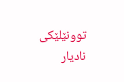توونێلێکی نادیار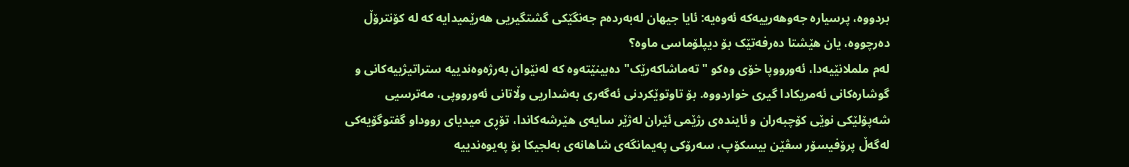بردووە، پرسیارە جەوهەرییەکە ئەوەیە: ئایا جیهان لەبەردەم جەنگێکی گشتگیریی هەرێمیدایە کە لە کۆنترۆڵ دەرچووە، یان هێشتا دەرفەتێک بۆ دیپلۆماسی ماوە؟
لەم ململانێیەدا، ئەورووپا خۆی وەکو "تەماشاکەرێک" دەبینێتەوە کە لەنێوان بەرژەوەندییە ستراتیژییەکانی و گوشارەکانی ئەمریکادا گیری خواردووە. بۆ تاوتوێکردنی ئەگەری بەشداریی وڵاتانی ئەورووپی، مەترسیی شەپۆلێکی نوێی کۆچبەران و ئایندەی رژێمی ئێران لەژێر سایەی هێرشەکاندا، تۆڕی میدیای رووداو گفتوگۆیەکی لەگەڵ پرۆفیسۆر سڤێن بیسکۆپ، سەرۆکی پەیمانگەی شاهانەی بەلجیکا بۆ پەیوەندییە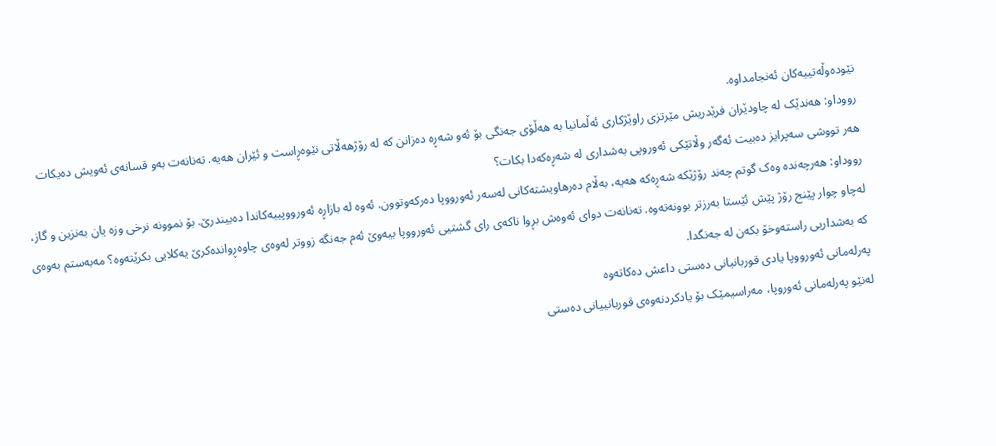نێودەوڵەتییەکان ئەنجامداوە.
رووداو: هەندێک لە چاودێران فرێدریش مێرتزی راوێژکاری ئەڵمانیا بە هەڵۆی جەنگی بۆ ئەو شەڕە دەزانن کە لە رۆژهەڵاتی نێوەڕاست و ئێران هەیە. تەنانەت بەو قسانەی ئەویش دەیکات هەر تووشی سەپرایز دەبیت ئەگەر وڵاتێکی ئەوروپی بەشداری لە شەڕەکەدا بکات؟
رووداو: هەرچەندە وەک گوتم چەند رۆژێکە شەڕەکە هەیە، بەڵام دەرهاویشتەکانی لەسەر ئەورووپا دەرکەوتوون. ئەوە لە بازاڕە ئەورووپییەکاندا دەبیندرێ. بۆ نموونە نرخی وزە یان بەنزین و گاز، لەچاو چوار پێنج رۆژ پێش ئێستا بەرزتر بوونەتەوە. تەنانەت دوای ئەوەش بڕوا ناکەی رای گشتیی ئەورووپا بیەوێ ئەم جەنگە زووتر لەوەی چاوەڕواندەکرێ یەکلایی بکرێتەوە؟ مەبەستم بەوەی کە بەشداریی راستەوخۆ بکەن لە جەنگدا.
پەرلەمانی ئەورووپا یادی قوربانیانی دەستی داعش دەکاتەوە
لەنێو پەرلەمانی ئەوروپا، مەراسیمێک بۆ یادکردنەوەی قوربانییانی دەستی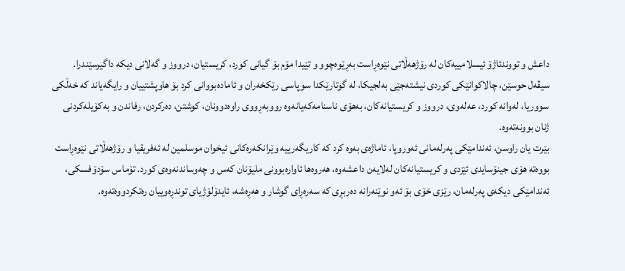داعش و تووندئاژۆ ئیسلامییەکان لە رۆژهەڵاتی نێوەڕاست بەڕێوەچوو و تێیدا مۆم بۆ گیانی کورد، کریستیان، درووز و گەلانی دیکە داگیرسێندرا.
سیڤەل حوسێن، چالاکوانێکی کوردی نیشتەجێی بەلجیکا، لە گوتارێکدا سوپاسی رێکخەران و ئامادەبووانی کرد بۆ هاوپشتییان و رایگەیاند کە خەڵکی سووریا، لەوانە کورد، عەلەوی، درووز و کریستیانەکان، بەهۆی ناسنامەکەیانەوە رووبەڕووی راوەدوونان، کوشتن، دەرکردن، رفاندن و بەکۆیلەکردنی ژنان بوونەتەوە.
بێرت یان راوسن، ئەندامێکی پەرلەمانی ئەوروپا، ئاماژەی بەوە کرد کە کاریگەرییە وێرانکەرەکانی ئیخوان موسلمین لە ئەفریقیا و رۆژهەڵاتی نێوەڕاست بووەتە هۆی جینۆسایدی ئێزدی و کریستیانەکان لەلایەن داعشەوە، هەروەها ئاوارەبوونی ملیۆنان کەس و چەوساندنەوەی کورد. تۆماس سۆدۆفسکی، ئەندامێکی دیکەی پەرلەمان، رێزی خۆی بۆ ئەو نوێنەرانە دەربڕی کە سەرەڕای گوشار و هەڕەشە، ئایدۆلۆژیای توندڕەوییان رەتکردووەتەوە.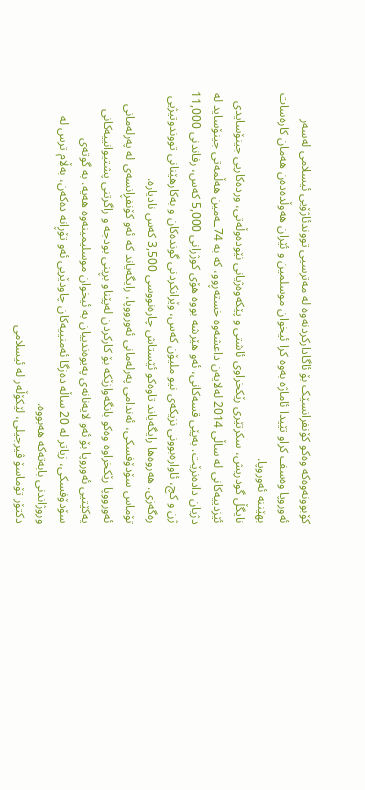کۆبوونەوەکە وەکو کۆنفرانسێک بۆ ئاگادارکردنەوە لە مەترسیی تووندئاژۆیی ئیسلامی لەسەر ئەوروپا وەسف کراو تێیدا ئاماژە بەوە کرا ئیخوان موسلمین و ئێران هەوڵدەدەن هەمان کارەسات بهێننە ئەوروپا.
نایگڵ گودریش، سکرتێری رێکخراوی ئاشتی و پێکەوەژیانی نێودەوڵەتی، وردەکاریی جینۆسایدی ئێزدییەکانی لە ساڵی 2014 لەلایەن داعشەوە خستەڕوو، کە بە 74ـەمین هەڵمەتی جینۆساید لە دژیان دادەنرێت. بەپێی قسەکانی، ئەو هێرشە بووە هۆی کوژرانی 5,000 کەس، رفاندنی 11,000 ژن و کچ، ئاوارەبوونی نزیکەی نیو ملیۆن کەس، وێرانکردنی گوندەکان و بەکارهێنانی تووندوتیژیی رەگەزی. هەروەها رایگەیاند تاوەکو ئێستاش چارەنووسی 3,500 کەس نادیارە.
تۆماس سۆدۆفسکی، ئەندامی پەرلەمانی ئەورووپا، رایگەیاند کە ئەو کۆنفڕانسەی لە پەرلەمانی ئەورووپا رێکخراوە وەکو بانگەوازێکە بۆ کارکردن لەپێناو بڕینی بودجە و راگرتنی پشتیوانییەکانی یەکێتیی ئەوروپا بۆ ئەو لایەنانەی پەیوەندییان بە ئیخوان موسلیمینەوە هەیە. بە گوتەی سۆدۆفسکی، زیاتر لە 20 ساڵە دەزگا ئەمنییەکان چاودێریی ئەو تۆڕانە دەکەن، بەڵام ترس لە وروژاندنی بابەتەکە هەبووە.
دکتۆر تۆماسۆ ڤیرجیلی، لێکۆڵەر لە ئیسلامی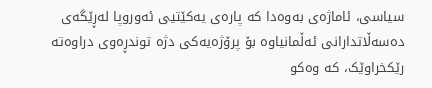سیاسی، ئاماژەی بەوەدا کە پارەی یەکێتیی ئەوروپا لەڕێگەی دەسەڵاتدارانی ئەڵمانیاوە بۆ پرۆژەیەکی دژە توندڕەوی دراوەتە رێکخراوێک، کە وەکو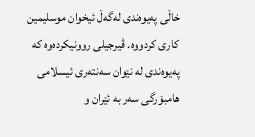خاڵی پەیوەندی لەگەڵ ئیخوان موسلیمین کاری کردووە. ڤیرجیلی روونیکردەوە کە پەیوەندی لە نێوان سەنتەری ئیسلامی هامبۆرگی سەر بە ئێران و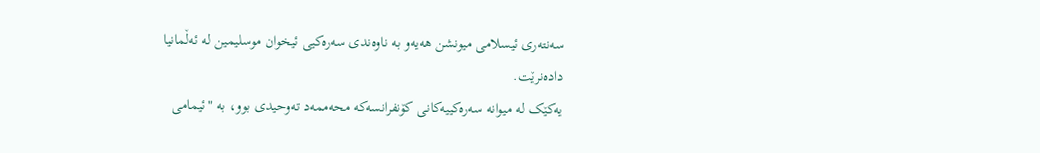سەنتەری ئیسلامی میونشن هەیەو بە ناوەندی سەرەکیی ئیخوان موسلیمین لە ئەڵمانیا دادەنرێت.
یەکێک لە میوانە سەرەکییەکانی کۆنفرانسەکە محەممەد تەوحیدی بوو، بە "ئیمامی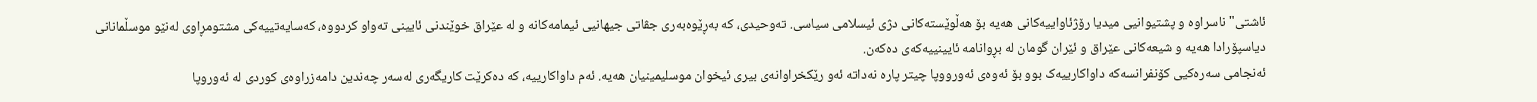ئاشتی" ناسراوە و پشتیوانیی میدیا رۆژئاواییەکانی هەیە بۆ هەڵوێستەکانی دژی ئیسلامی سیاسی. تەوحیدی، کە بەڕێوەبەری جڤاتی جیهانیی ئیمامەکانە و لە عێراق خوێندنی ئایینی تەواو کردووە، کەسایەتییەکی مشتومڕاوی لەنێو موسڵمانانی دیاسپۆرادا هەیە و شیعەکانی عێراق و ئێران گومان لە بڕوانامە ئایینییەکەی دەکەن.
ئەنجامی سەرەکیی کۆنفرانسەکە داواکارییەک بوو بۆ ئەوەی ئەورووپا چیتر پارە نەداتە ئەو رێکخراوانەی بیری ئیخوان موسلیمینیان هەیە. ئەم داواکارییە، کە دەکرێت کاریگەری لەسەر چەندین دامەزراوەی کوردی لە ئەوروپا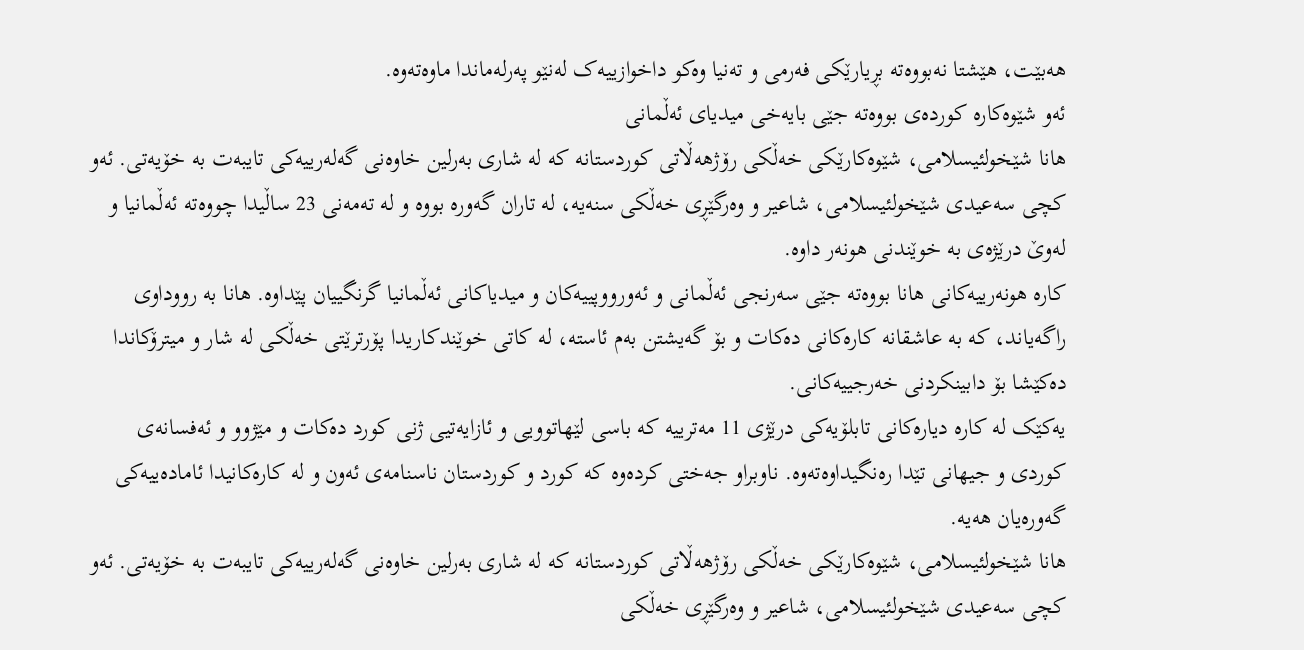هەبێت، هێشتا نەبووەتە بڕیارێکی فەرمی و تەنیا وەکو داخوازییەک لەنێو پەرلەماندا ماوەتەوە.
ئەو شێوەکارە کوردەی بووەتە جێی بایەخی میدیای ئەڵمانی
هانا شێخولئیسلامی، شێوەکارێکی خەڵکی رۆژهەڵاتی کوردستانە کە لە شاری بەرلین خاوەنی گەلەرییەکی تایبەت بە خۆیەتی. ئەو کچی سەعیدی شێخولئیسلامی، شاعیر و وەرگێڕی خەڵکی سنەیە، لە تاران گەورە بووە و لە تەمەنی 23 ساڵیدا چووەتە ئەڵمانیا و لەوێ درێژەی بە خوێندنی هونەر داوە.
کارە هونەرییەکانی هانا بووەتە جێی سەرنجی ئەڵمانی و ئەورووپییەکان و میدیاکانی ئەڵمانیا گرنگییان پێداوە. هانا بە رووداوی راگەیاند، کە بە عاشقانە کارەکانی دەکات و بۆ گەیشتن بەم ئاستە، لە کاتی خوێندکاریدا پۆرترێتی خەڵکی لە شار و میترۆکاندا دەکێشا بۆ دابینکردنی خەرجییەکانی.
یەکێک لە کارە دیارەکانی تابلۆیەکی درێژی 11 مەترییە کە باسی لێهاتوویی و ئازایەتیی ژنی کورد دەکات و مێژوو و ئەفسانەی کوردی و جیهانی تێدا رەنگیداوەتەوە. ناوبراو جەختی کردەوە کە کورد و کوردستان ناسنامەی ئەون و لە کارەکانیدا ئامادەییەکی گەورەیان هەیە.
هانا شێخولئیسلامی، شێوەکارێکی خەڵکی رۆژهەڵاتی کوردستانە کە لە شاری بەرلین خاوەنی گەلەرییەکی تایبەت بە خۆیەتی. ئەو کچی سەعیدی شێخولئیسلامی، شاعیر و وەرگێڕی خەڵکی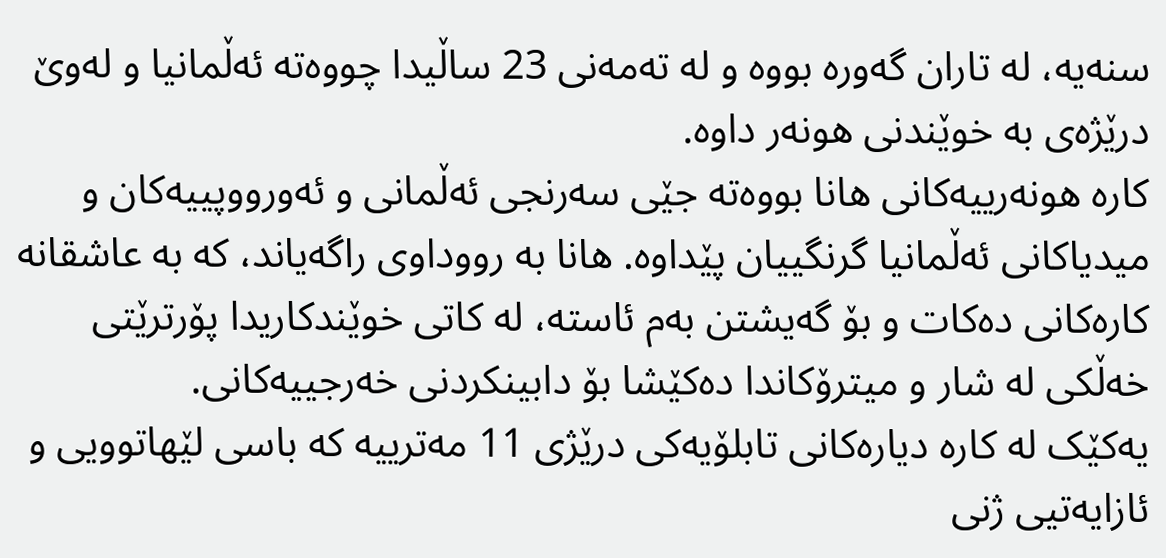سنەیە، لە تاران گەورە بووە و لە تەمەنی 23 ساڵیدا چووەتە ئەڵمانیا و لەوێ درێژەی بە خوێندنی هونەر داوە.
کارە هونەرییەکانی هانا بووەتە جێی سەرنجی ئەڵمانی و ئەورووپییەکان و میدیاکانی ئەڵمانیا گرنگییان پێداوە. هانا بە رووداوی راگەیاند، کە بە عاشقانە کارەکانی دەکات و بۆ گەیشتن بەم ئاستە، لە کاتی خوێندکاریدا پۆرترێتی خەڵکی لە شار و میترۆکاندا دەکێشا بۆ دابینکردنی خەرجییەکانی.
یەکێک لە کارە دیارەکانی تابلۆیەکی درێژی 11 مەترییە کە باسی لێهاتوویی و ئازایەتیی ژنی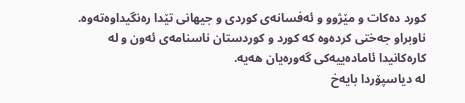کورد دەکات و مێژوو و ئەفسانەی کوردی و جیهانی تێدا رەنگیداوەتەوە. ناوبراو جەختی کردەوە کە کورد و کوردستان ناسنامەی ئەون و لە کارەکانیدا ئامادەییەکی گەورەیان هەیە.
لە دیاسپۆردا بایەخ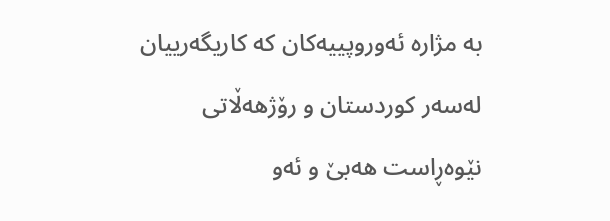بە مژارە ئەوروپییەکان کە کاریگەرییان لەسەر کوردستان و رۆژھەڵاتی نێوەڕاست ھەبێ و ئەو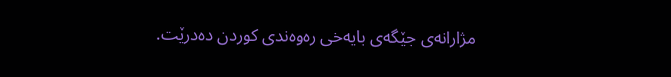مژارانەی جێگەی بایەخی رەوەندی کوردن دەدرێت.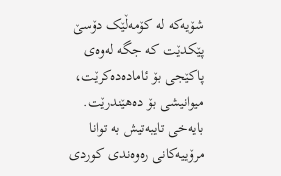شۆیەکە لە کۆمەڵێک دۆسێ پێکدێت کە جگە لەوەی پاکێجی بۆ ئامادەدەکرێت، میوانیشی بۆ دەھێندرێت. بایەخی تایبەتیش بە توانا مرۆییەکانی رەوەندی کوردی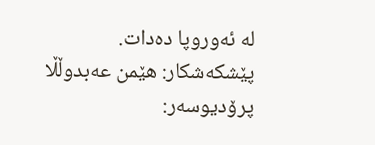لە ئەوروپا دەدات.
پێشکەشکار: هێمن عەبدوڵڵا
پرۆدیوسەر: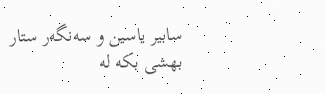سابیر یاسین و سەنگەر ستار
بهشی بكه لە